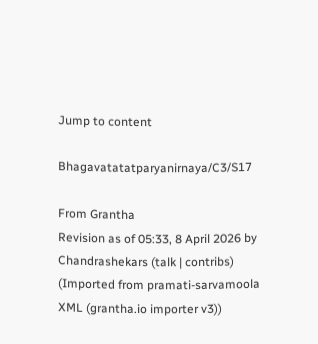Jump to content

Bhagavatatatparyanirnaya/C3/S17

From Grantha
Revision as of 05:33, 8 April 2026 by Chandrashekars (talk | contribs) (Imported from pramati-sarvamoola XML (grantha.io importer v3))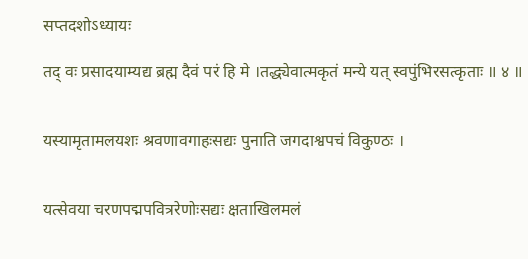सप्तदशोऽध्यायः

तद् वः प्रसादयाम्यद्य ब्रह्म दैवं परं हि मे ।तद्ध्येवात्मकृतं मन्ये यत् स्वपुंभिरसत्कृताः ॥ ४ ॥


यस्यामृतामलयशः श्रवणावगाहःसद्यः पुनाति जगदाश्वपचं विकुण्ठः ।


यत्सेवया चरणपद्मपवित्ररेणोःसद्यः क्षताखिलमलं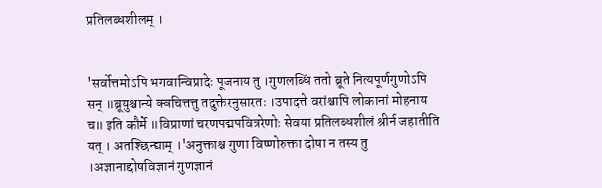प्रतिलब्धशीलम् ।


'सर्वोत्तमोऽपि भगवान्विप्रादेः पूजनाय तु ।गुणलब्धिं ततो ब्रूते नित्यपूर्णगुणोऽपि सन् ॥ब्रूयुश्चान्ये क्वचित्तत्तु तदुक्तेरनुसारतः ।उपादत्ते वरांश्चापि लोकानां मोहनाय च॥ इति कौर्मे ॥विप्राणां चरणपद्मपवित्ररेणोः सेवया प्रतिलब्धशीलं श्रीर्न जहातीति यत् । अतश्छिन्द्याम् ।'अनुक्ताश्च गुणा विष्णोरुक्ता दोषा न तस्य तु ।अज्ञानाद्दोषविज्ञानं गुणज्ञानं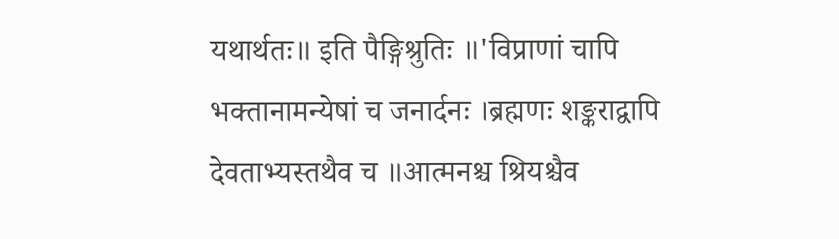यथार्थतः॥ इति पैङ्गिश्रुतिः ॥'विप्राणां चापि भक्तानामन्येषां च जनार्दनः ।ब्रह्मणः शङ्कराद्वापि देवताभ्यस्तथैव च ॥आत्मनश्च श्रियश्चैव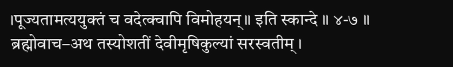।पूज्यतामत्ययुक्तं च वदेत्क्वापि विमोहयन्॥ इति स्कान्दे ॥ ४-७ ॥
ब्रह्मोवाच–अथ तस्योशतीं देवीमृषिकुल्यां सरस्वतीम् ।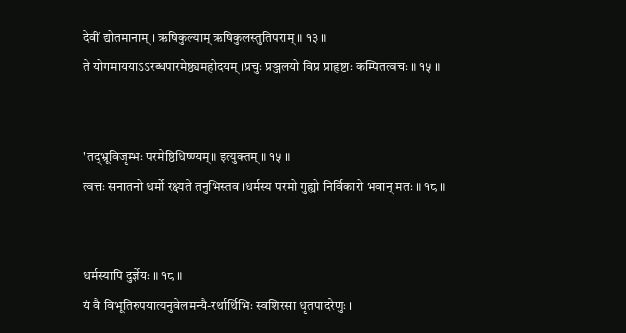देवीं द्योतमानाम् । ऋषिकुल्याम् ऋषिकुलस्तुतिपराम् ॥ १३ ॥
ते योगमाययाऽऽरब्धपारमेष्ठ्यमहोदयम् ।प्रचुः प्रञ्जलयो विप्र प्राहृष्टाः कम्पितत्वचः ॥ १५ ॥


'तद्भ्रूविजृम्भः परमेष्ठिधिष्ण्यम्॥ इत्युक्तम् ॥ १५ ॥
त्वत्तः सनातनो धर्मो रक्ष्यते तनुभिस्तव ।धर्मस्य परमो गुह्यो निर्विकारो भवान् मतः ॥ १८ ॥


धर्मस्यापि दुर्ज्ञेयः ॥ १८ ॥
यं वै विभूतिरुपयात्यनुवेलमन्यै-रर्थार्थिभिः स्वशिरसा धृतपादरेणुः ।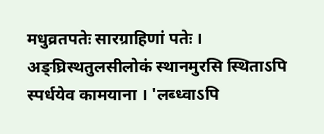मधुव्रतपतेः सारग्राहिणां पतेः । अङ्घ्रिस्थतुलसीलोकं स्थानमुरसि स्थिताऽपि स्पर्धयेव कामयाना । 'लब्ध्वाऽपि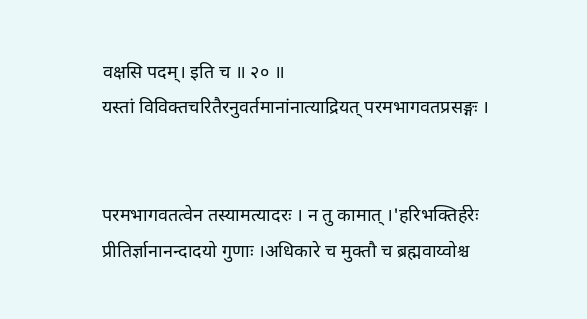वक्षसि पदम्। इति च ॥ २० ॥
यस्तां विविक्तचरितैरनुवर्तमानांनात्याद्रियत् परमभागवतप्रसङ्गः ।


परमभागवतत्वेन तस्यामत्यादरः । न तु कामात् ।'हरिभक्तिर्हरेः प्रीतिर्ज्ञानानन्दादयो गुणाः ।अधिकारे च मुक्तौ च ब्रह्मवाय्वोश्च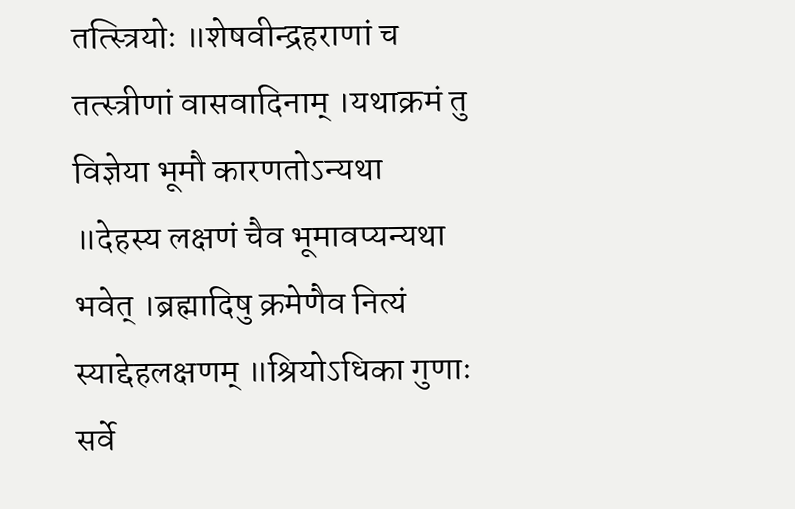तत्स्त्रियोः ॥शेषवीन्द्रहराणां च तत्स्त्रीणां वासवादिनाम् ।यथाक्रमं तु विज्ञेया भूमौ कारणतोऽन्यथा ॥देहस्य लक्षणं चैव भूमावप्यन्यथा भवेत् ।ब्रह्मादिषु क्रमेणैव नित्यं स्याद्देहलक्षणम् ॥श्रियोऽधिका गुणाः सर्वे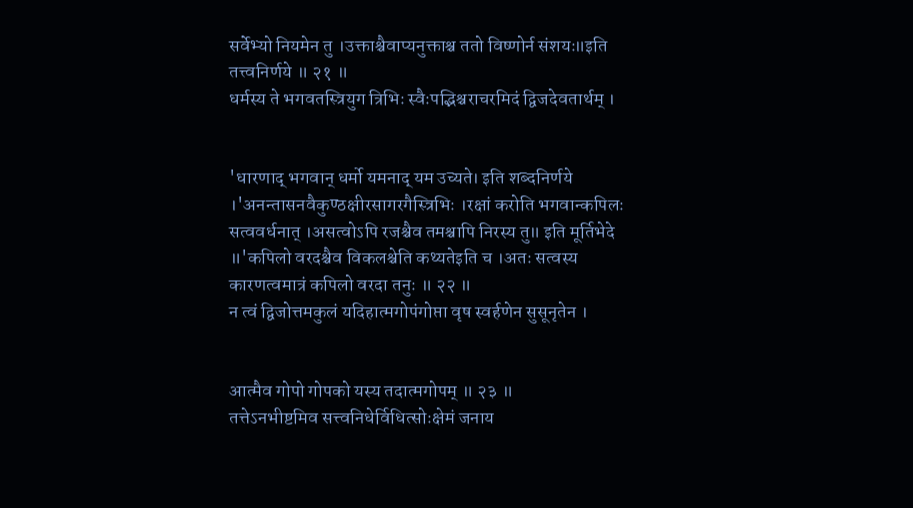सर्वेभ्यो नियमेन तु ।उक्ताश्चैवाप्यनुक्ताश्च ततो विष्णोर्न संशयः॥इति तत्त्वनिर्णये ॥ २१ ॥
धर्मस्य ते भगवतस्त्रियुग त्रिभिः स्वैःपद्भिश्चराचरमिदं द्विजदेवतार्थम् ।


'धारणाद् भगवान् धर्मो यमनाद् यम उच्यते। इति शब्दनिर्णये ।'अनन्तासनवैकुण्ठक्षीरसागरगैस्त्रिभिः ।रक्षां करोति भगवान्कपिलः सत्ववर्धनात् ।असत्वोऽपि रजश्चैव तमश्चापि निरस्य तु॥ इति मूर्तिभेदे ॥'कपिलो वरदश्चैव विकलश्चेति कथ्यतेइति च ।अतः सत्वस्य कारणत्वमात्रं कपिलो वरदा तनुः ॥ २२ ॥
न त्वं द्विजोत्तमकुलं यदिहात्मगोपंगोप्ता वृष स्वर्हणेन सुसूनृतेन ।


आत्मैव गोपो गोपको यस्य तदात्मगोपम् ॥ २३ ॥
तत्तेऽनभीष्टमिव सत्त्वनिधेर्विधित्सोःक्षेमं जनाय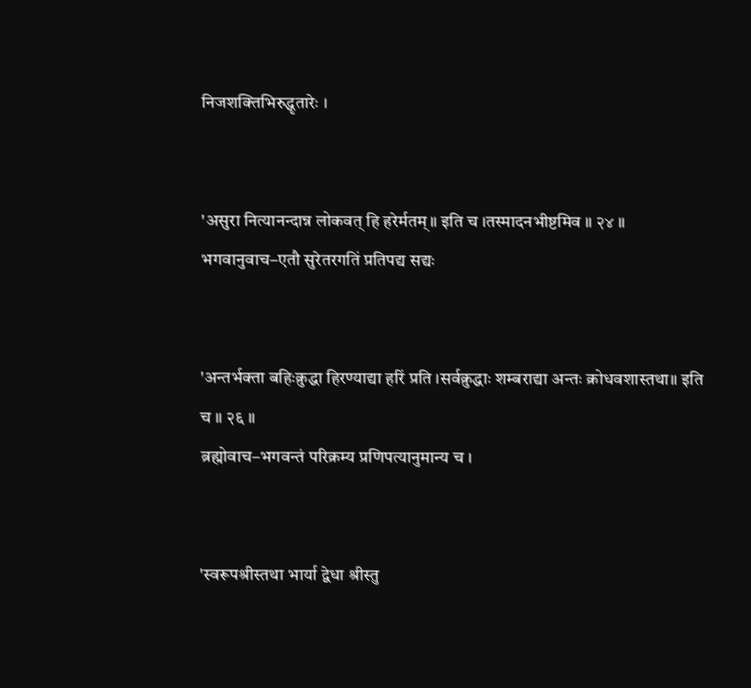निजशक्तिभिरुद्धृतारेः ।


'असुरा नित्यानन्दान्न लोकवत् हि हरेर्मतम्॥ इति च ।तस्मादनभीष्टमिव ॥ २४ ॥
भगवानुवाच–एतौ सुरेतरगतिं प्रतिपद्य सद्यः


'अन्तर्भक्ता बहिःक्रुद्धा हिरण्याद्या हरिं प्रति ।सर्वक्रुद्धाः शम्बराद्या अन्तः क्रोधवशास्तथा॥ इति च ॥ २६ ॥
ब्रह्मोवाच–भगवन्तं परिक्रम्य प्रणिपत्यानुमान्य च ।


'स्वरूपश्रीस्तथा भार्या द्वेधा श्रीस्तु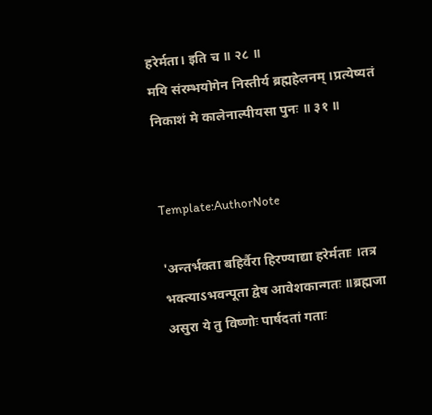हरेर्मता। इति च ॥ २८ ॥
मयि संरम्भयोगेन निस्तीर्य ब्रह्महेलनम् ।प्रत्येष्यतं निकाशं मे कालेनाल्पीयसा पुनः ॥ ३१ ॥


Template:AuthorNote

'अन्तर्भक्ता बहिर्वैरा हिरण्याद्या हरेर्मताः ।तत्र भक्त्याऽभवन्पूता द्वेष आवेशकान्गतः ॥ब्रह्मजा असुरा ये तु विष्णोः पार्षदतां गताः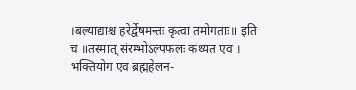।बल्याद्याश्च हरेर्द्वेषमन्तः कृत्वा तमोगताः॥ इति च ॥तस्मात् संरम्भोऽल्पफलः कथ्यत एव । भक्तियोग एव ब्रह्महेलन-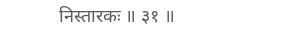निस्तारकः ॥ ३१ ॥